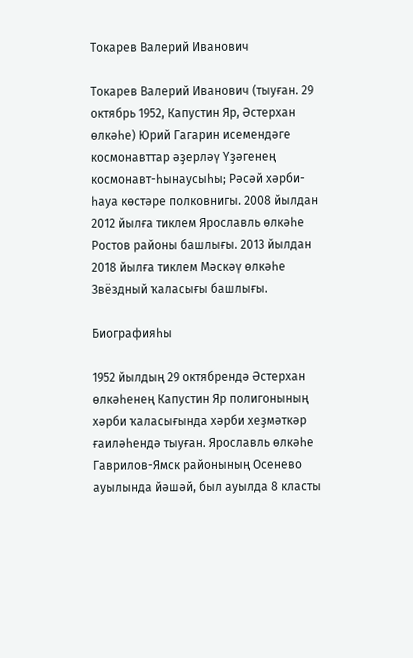Токарев Валерий Иванович

Токарев Валерий Иванович (тыуған. 29 октябрь 1952, Капустин Яр, Әстерхан өлкәһе) Юрий Гагарин исемендәге космонавттар әҙерләү Үҙәгенең космонавт-һынаусыһы; Рәсәй хәрби-һауа көстәре полковнигы. 2008 йылдан 2012 йылға тиклем Ярославль өлкәһе Ростов районы башлығы. 2013 йылдан 2018 йылға тиклем Мәскәү өлкәһе Звёздный ҡаласығы башлығы.

Биографияһы

1952 йылдың 29 октябрендә Әстерхан өлкәһенең Капустин Яр полигонының хәрби ҡаласығында хәрби хеҙмәткәр ғаиләһендә тыуған. Ярославль өлкәһе Гаврилов-Ямск районының Осенево ауылында йәшәй, был ауылда 8 класты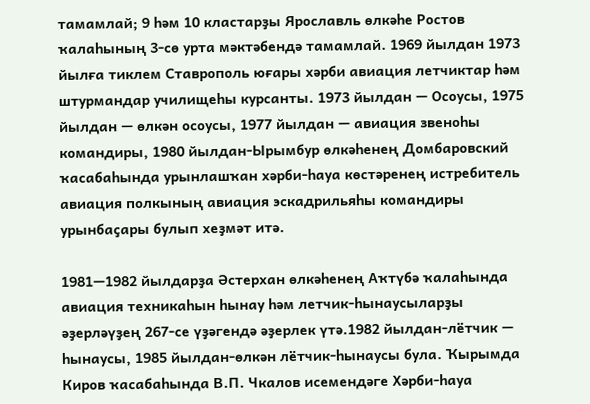тамамлай; 9 һәм 10 кластарҙы Ярославль өлкәһе Ростов ҡалаһының 3-сө урта мәктәбендә тамамлай. 1969 йылдан 1973 йылға тиклем Ставрополь юғары хәрби авиация летчиктар һәм штурмандар училищеһы курсанты. 1973 йылдан — Осоусы, 1975 йылдан — өлкән осоусы, 1977 йылдан — авиация звеноһы командиры, 1980 йылдан-Ырымбур өлкәһенең Домбаровский ҡасабаһында урынлашҡан хәрби-һауа көстәренең истребитель авиация полкының авиация эскадрильяһы командиры урынбаҫары булып хеҙмәт итә.

1981—1982 йылдарҙа Әстерхан өлкәһенең Аҡтүбә ҡалаһында авиация техникаһын һынау һәм летчик-һынаусыларҙы әҙерләүҙең 267-се үҙәгендә әҙерлек үтә.1982 йылдан-лётчик — һынаусы, 1985 йылдан-өлкән лётчик-һынаусы була. Ҡырымда Киров ҡасабаһында В.П. Чкалов исемендәге Хәрби-һауа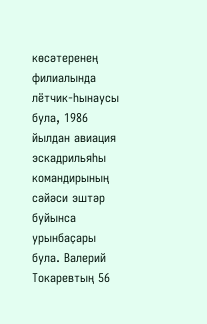көсәтеренең филиалында лётчик-һынаусы була, 1986 йылдан авиация эскадрильяһы командирының сәйәси эштәр буйынса урынбаҫары була. Валерий Токаревтың 56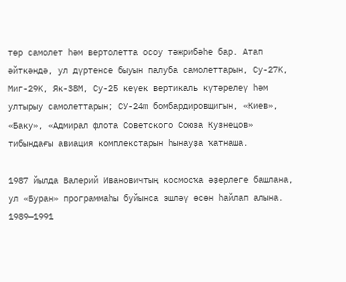төр самолет һәм вертолетта осоу тәжрибәһе бар. Атап әйткәндә, ул дүртенсе быуын палуба самолеттарын, Су-27K, Миг-29K, Як-38M, Су-25 кеүек вертикаль күтәрелеү һәм ултырыу самолеттарын; СУ-24m бомбардировщигын, «Киев», «Баку», «Адмирал флота Советского Союза Кузнецов» тибындағы авиация комплекстарын һынауҙа ҡатнаша.

1987 йылда Валерий Ивановичтың космосҡа әҙерлеге башлана, ул «Буран» программаһы буйынса эшләү өсөн һайлап алына. 1989—1991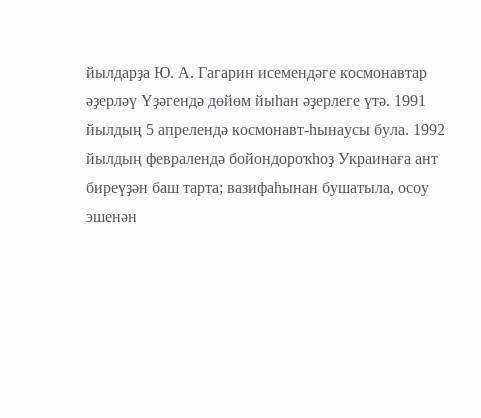йылдарҙа Ю. А. Гагарин исемендәге космонавтар әҙерләү Үҙәгендә дөйөм йыһан әҙерлеге үтә. 1991 йылдың 5 апрелендә космонавт-һынаусы була. 1992 йылдың февралендә бойондороҡһоҙ Украинаға ант биреүҙән баш тарта; вазифаһынан бушатыла, осоу эшенән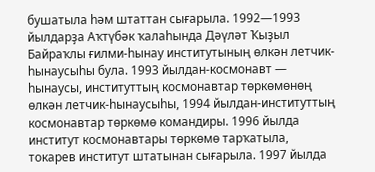бушатыла һәм штаттан сығарыла. 1992—1993 йылдарҙа Аҡтүбәк ҡалаһында Дәүләт Ҡыҙыл Байраҡлы ғилми-һынау институтының өлкән летчик-һынаусыһы була. 1993 йылдан-космонавт — һынаусы, институттың космонавтар төркөмөнөң өлкән летчик-һынаусыһы, 1994 йылдан-институттың космонавтар төркөмө командиры. 1996 йылда институт космонавтары төркөмө тарҡатыла, токарев институт штатынан сығарыла. 1997 йылда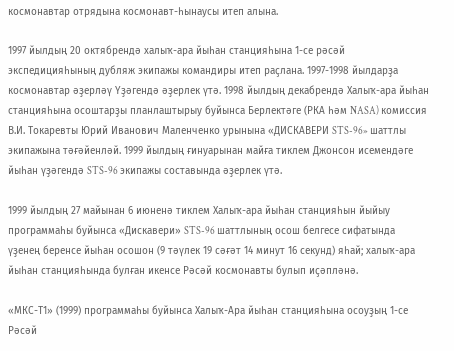космонавтар отрядына космонавт-һынаусы итеп алына.

1997 йылдың 20 октябрендә халыҡ-ара йыһан станцияһына 1-се рәсәй экспедицияһының дубляж экипажы командиры итеп раҫлана. 1997-1998 йылдарҙа космонавтар әҙерләү Үҙәгендә әҙерлек үтә. 1998 йылдың декабрендә Халыҡ-ара йыһан станцияһына осоштарҙы планлаштырыу буйынса Берлектәге (РКА һәм NASA) комиссия В.И. Токаревты Юрий Иванович Маленченко урынына «ДИСКАВЕРИ STS-96» шаттлы экипажына тәғәйенләй. 1999 йылдың ғинуарынан майға тиклем Джонсон исемендәге йыһан үҙәгендә STS-96 экипажы составында әҙерлек үтә.

1999 йылдың 27 майынан 6 июненә тиклем Халыҡ-ара йыһан станцияһын йыйыу программаһы буйынса «Дискавери» STS-96 шаттлының осош белгесе сифатында үҙенең беренсе йыһан осошон (9 тәүлек 19 сәғәт 14 минут 16 секунд) яһай; халыҡ-ара йыһан станцияһында булған икенсе Рәсәй космонавты булып иҫәпләнә.

«МКС-Т1» (1999) программаһы буйынса Халыҡ-Ара йыһан станцияһына осоуҙың 1-се Рәсәй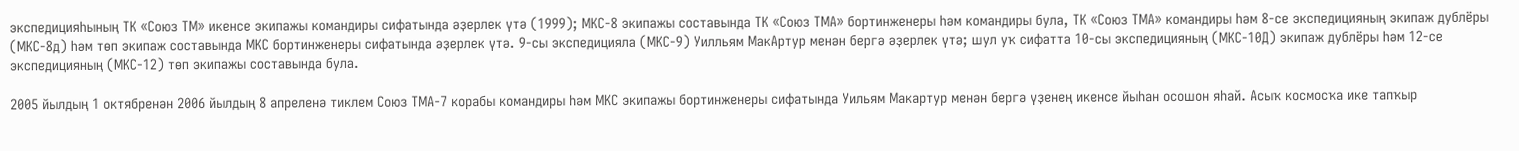экспедицияһының ТК «Союз ТМ» икенсе экипажы командиры сифатында әҙерлек үтә (1999); МКС-8 экипажы составында ТК «Союз ТМА» бортинженеры һәм командиры була, ТК «Союз ТМА» командиры һәм 8-се экспедицияның экипаж дублёры (МКС-8д) һәм төп экипаж составында МКС бортинженеры сифатында әҙерлек үтә. 9-сы экспедицияла (МКС-9) Уилльям МакАртур менән бергә әҙерлек үтә; шул уҡ сифатта 10-сы экспедицияның (МКС-10Д) экипаж дублёры һәм 12-се экспедицияның (МКС-12) төп экипажы составында була.

2005 йылдың 1 октябренән 2006 йылдың 8 апреленә тиклем Союз ТМА-7 корабы командиры һәм МКС экипажы бортинженеры сифатында Уильям Макартур менән бергә үҙенең икенсе йыһан осошон яһай. Асыҡ космосҡа ике тапҡыр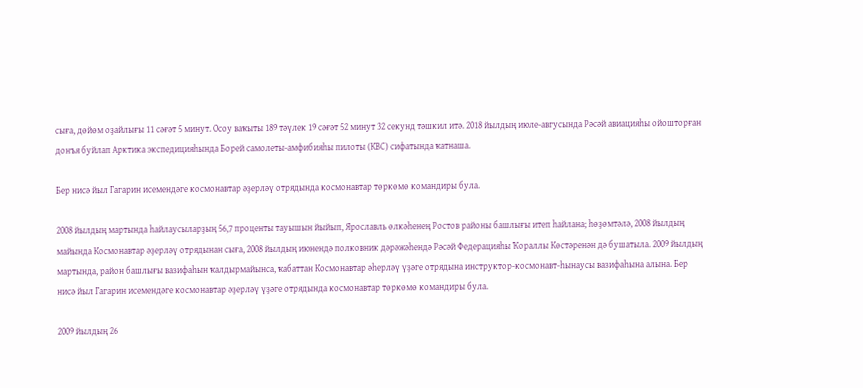сыға, дөйөм оҙайлығы 11 сәғәт 5 минут. Осоу ваҡыты 189 тәүлек 19 сәғәт 52 минут 32 секунд тәшкил итә. 2018 йылдың июле-авгусында Рәсәй авиацияһы ойошторған донъя буйлап Арктика экспедицияһында Борей самолеты-амфибияһы пилоты (КВС) сифатында ҡатнаша.

Бер нисә йыл Гагарин исемендәге космонавтар әҙерләү отрядында космонавтар төркөмө командиры була.

2008 йылдың мартында һайлаусыларҙың 56,7 проценты тауышын йыйып, Ярославль өлкәһенең Ростов районы башлығы итеп һайлана; һөҙөмтәлә, 2008 йылдың майында Космонавтар әҙерләү отрядынан сыға, 2008 йылдың июнендә полковник дәрәжәһендә Рәсәй Федерацияһы Ҡораллы Көстәренән дә бушатыла. 2009 йылдың мартында, район башлығы вазифаһын ҡалдырмайынса, ҡабаттан Космонавтар әһерләү үҙәге отрядына инструктор-космонавт-һынаусы вазифаһына алына. Бер нисә йыл Гагарин исемендәге космонавтар әҙерләү үҙәге отрядында космонавтар төркөмө командиры була.

2009 йылдың 26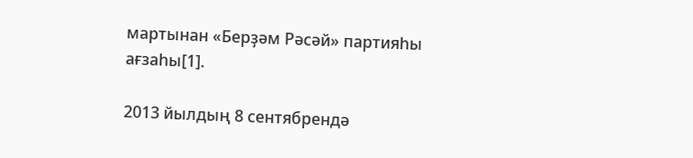мартынан «Берҙәм Рәсәй» партияһы ағзаһы[1].

2013 йылдың 8 сентябрендә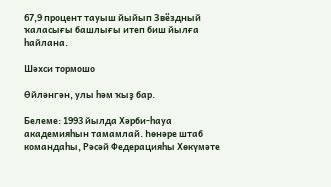67,9 процент тауыш йыйып Звёздный ҡаласығы башлығы итеп биш йылға һайлана.

Шәхси тормошо

Өйләнгән, улы һәм ҡыҙ бар.

Белеме: 1993 йылда Хәрби-һауа академияһын тамамлай. Һөнәре штаб командаһы, Рәсәй Федерацияһы Хөкүмәте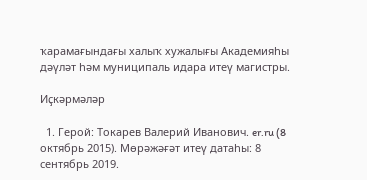ҡарамағындағы халыҡ хужалығы Академияһы дәүләт һәм муниципаль идара итеү магистры.

Иҫкәрмәләр

  1. Герой: Токарев Валерий Иванович. er.ru (8 октябрь 2015). Мөрәжәғәт итеү датаһы: 8 сентябрь 2019.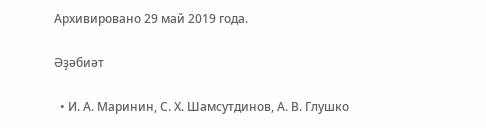Архивировано 29 май 2019 года.

Әҙәбиәт

  • И. А. Маринин, С. Х. Шамсутдинов, А. В. Глушко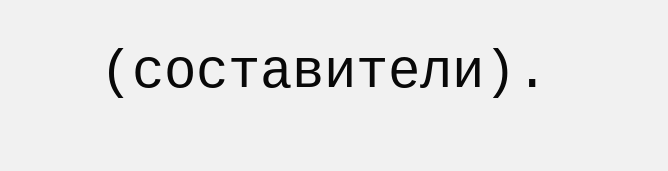(составители).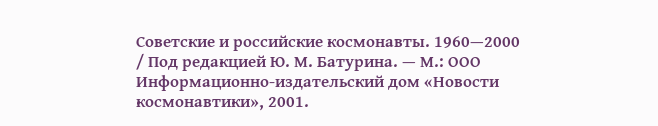Советские и российские космонавты. 1960—2000 / Под редакцией Ю. М. Батурина. — М.: ООО Информационно-издательский дом «Новости космонавтики», 2001.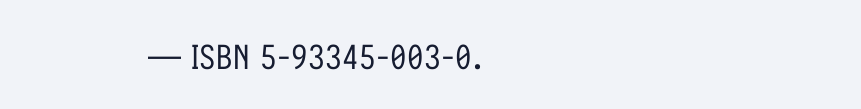— ISBN 5-93345-003-0.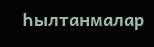Һылтанмалар